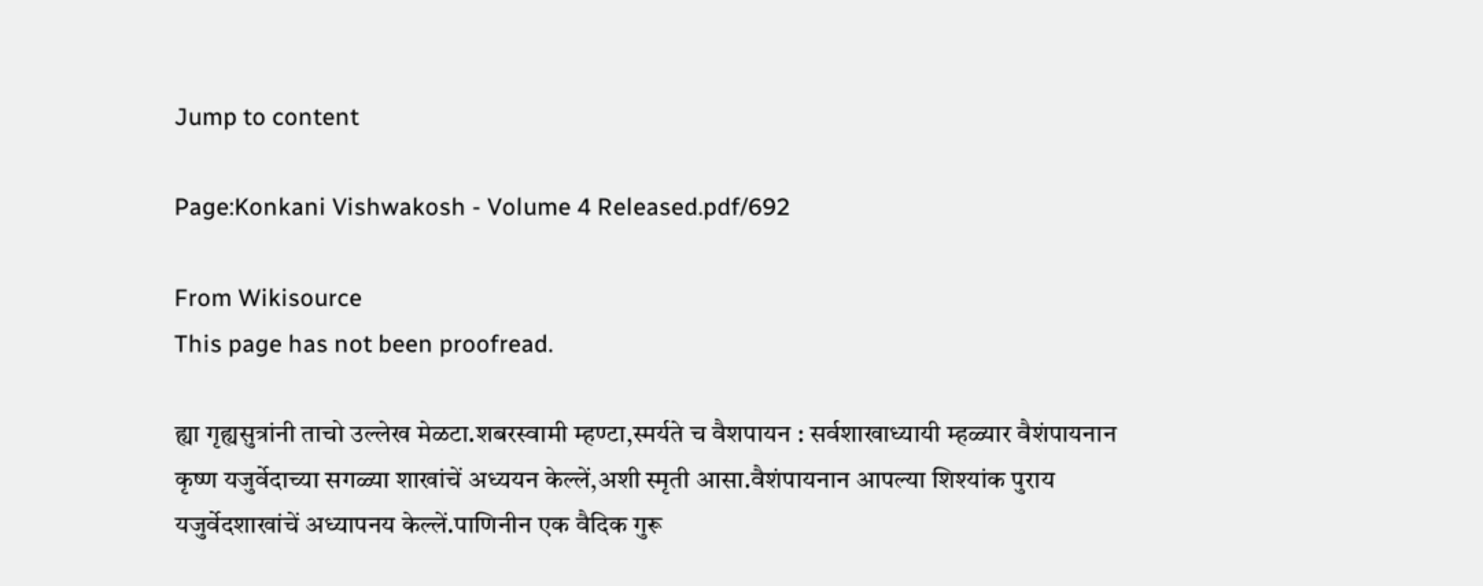Jump to content

Page:Konkani Vishwakosh - Volume 4 Released.pdf/692

From Wikisource
This page has not been proofread.

ह्या गृह्यसुत्रांनी ताचो उल्लेख मेळटा.शबरस्वामी म्हण्टा,स्मर्यते च वैशपायन : सर्वशाखाध्यायी म्हळ्यार वैशंपायनान कृष्ण यजुर्वेदाच्या सगळ्या शाखांचें अध्ययन केल्लें,अशी स्मृती आसा.वैशंपायनान आपल्या शिश्यांक पुराय यजुर्वेदशाखांचें अध्यापनय केल्लें.पाणिनीन एक वैदिक गुरू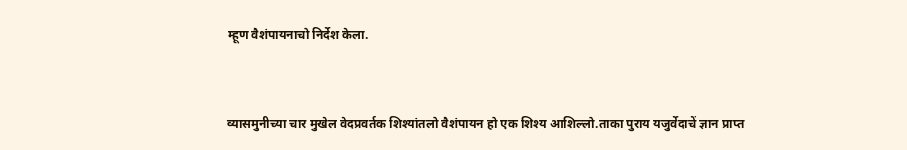म्हूण वैशंपायनाचो निर्देश केला.


व्यासमुनीच्या चार मुखेल वेदप्रवर्तक शिश्यांतलो वैशंपायन हो एक शिश्य आशिल्लो.ताका पुराय यजुर्वेदाचें ज्ञान प्राप्त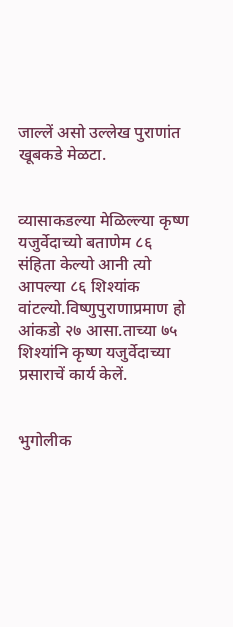जाल्लें असो उल्लेख पुराणांत खूबकडे मेळटा.


व्यासाकडल्या मेळिल्ल्या कृष्ण यजुर्वेदाच्यो बताणेम ८६ संहिता केल्यो आनी त्यो आपल्या ८६ शिश्यांक वांटल्यो.विष्णुपुराणाप्रमाण हो आंकडो २७ आसा.ताच्या ७५ शिश्यांनि कृष्ण यजुर्वेदाच्या प्रसाराचें कार्य केलें.


भुगोलीक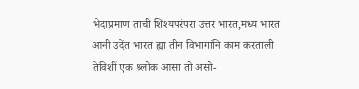भेदाप्रमाण ताची शिश्यपरंपरा उत्तर भारत,मध्य भारत आनी उदेंत भारत ह्या तीन विभागांनि काम करताली तेविशीं एक श्र्लोक आसा तो असो-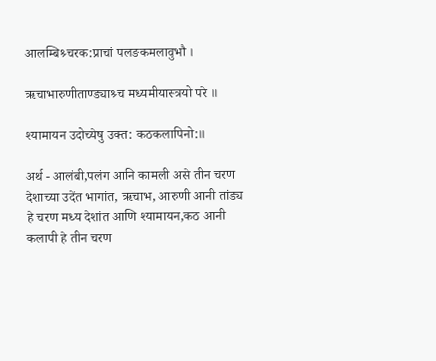आलम्बिश्र्चरक:प्राचां पलङकमलावुभौ ।

ऋचाभारुणीताण्ड्याश्र्च मध्यमीयास्त्रयो परे ॥

श्यामायन उदोच्येषु उक्त: कठकलापिनो:॥

अर्थ - आलंबी,पलंग आनि कामली असे तीन चरण देशाच्या उदेंत भागांत, ऋचाभ, आरुणी आनी तांड्य हे चरण मध्य देशांत आणि श्यामायन,कठ आनी कलापी हे तीन चरण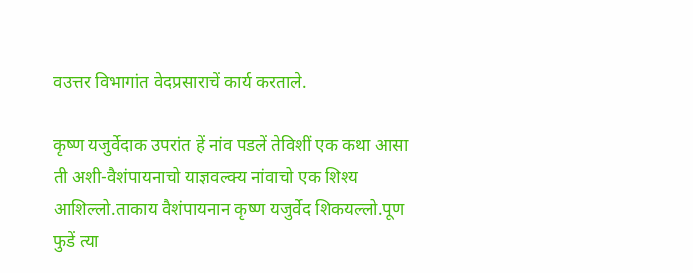वउत्तर विभागांत वेदप्रसाराचें कार्य करताले.

कृष्ण यजुर्वेदाक उपरांत हें नांव पडलें तेविशीं एक कथा आसा ती अशी-वैशंपायनाचो याज्ञवल्क्य नांवाचो एक शिश्य आशिल्लो.ताकाय वैशंपायनान कृष्ण यजुर्वेद शिकयल्लो.पूण फुडें त्या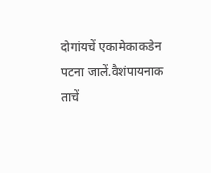दोगांयचें एकामेकाकडेन पटना जालें.वैशंपायनाक ताचें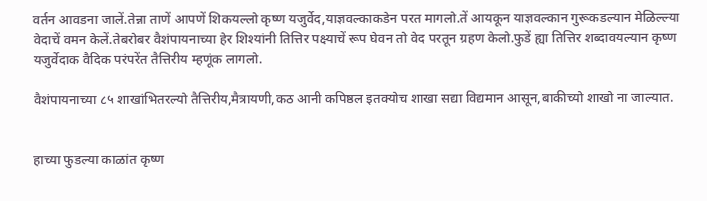वर्तन आवडना जालें.तेन्ना ताणें आपणें शिकयल्लो कृष्ण यजुर्वेद,याज्ञवल्काकडेन परत मागलो.तें आयकून याज्ञवल्कान गुरूकडल्यान मेळिल्ल्या वेदाचें वमन केलें.तेबरोबर वैशंपायनाच्या हेर शिश्यांनी तित्तिर पक्ष्याचें रूप घेवन तो वेद परतून ग्रहण केलो.फुडें ह्या तित्तिर शब्दावयल्यान कृष्ण यजुर्वेदाक वैदिक परंपरेंत तैत्तिरीय म्हणूंक लागलो.

वैशंपायनाच्या ८५ शाखांभितरल्यो तैत्तिरीय,मैत्रायणी,कठ आनी कपिष्ठल इतक्योच शाखा सद्या विद्यमान आसून,बाकीच्यो शाखो ना जाल्यात.


हाच्या फुडल्या काळांत कृष्ण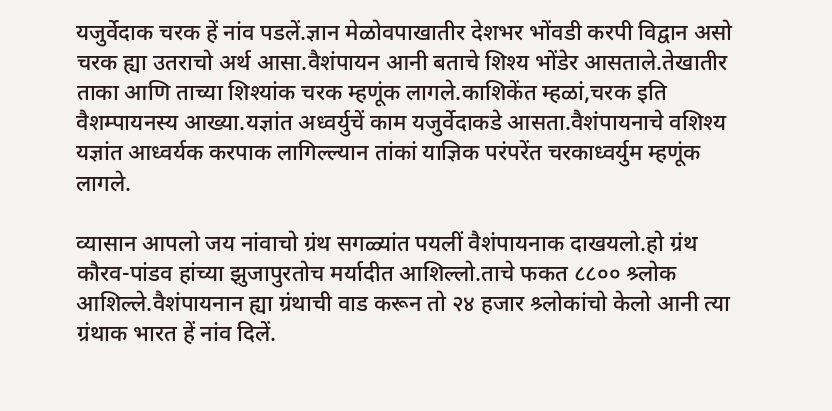यजुर्वेदाक चरक हें नांव पडलें.ज्ञान मेळोवपाखातीर देशभर भोंवडी करपी विद्वान असो चरक ह्या उतराचो अर्थ आसा.वैशंपायन आनी बताचे शिश्य भोंडेर आसताले.तेखातीर ताका आणि ताच्या शिश्यांक चरक म्हणूंक लागले.काशिकेंत म्हळां,चरक इति वैशम्पायनस्य आख्या.यज्ञांत अध्वर्युचें काम यजुर्वेदाकडे आसता.वैशंपायनाचे वशिश्य यज्ञांत आध्वर्यक करपाक लागिल्ल्यान तांकां याज्ञिक परंपरेंत चरकाध्वर्युम म्हणूंक लागले.

व्यासान आपलो जय नांवाचो ग्रंथ सगळ्यांत पयलीं वैशंपायनाक दाखयलो.हो ग्रंथ कौरव-पांडव हांच्या झुजापुरतोच मर्यादीत आशिल्लो.ताचे फकत ८८०० श्र्लोक आशिल्ले.वैशंपायनान ह्या ग्रंथाची वाड करून तो २४ हजार श्र्लोकांचो केलो आनी त्या ग्रंथाक भारत हें नांव दिलें.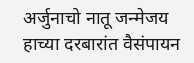अर्जुनाचो नातू जन्मेजय हाच्या दरबारांत वैसंपायन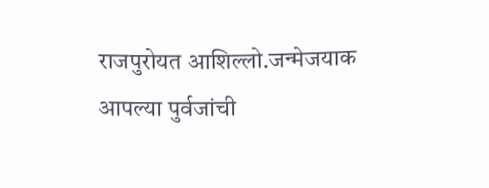राजपुरोयत आशिल्लो.जन्मेजयाक आपल्या पुर्वजांची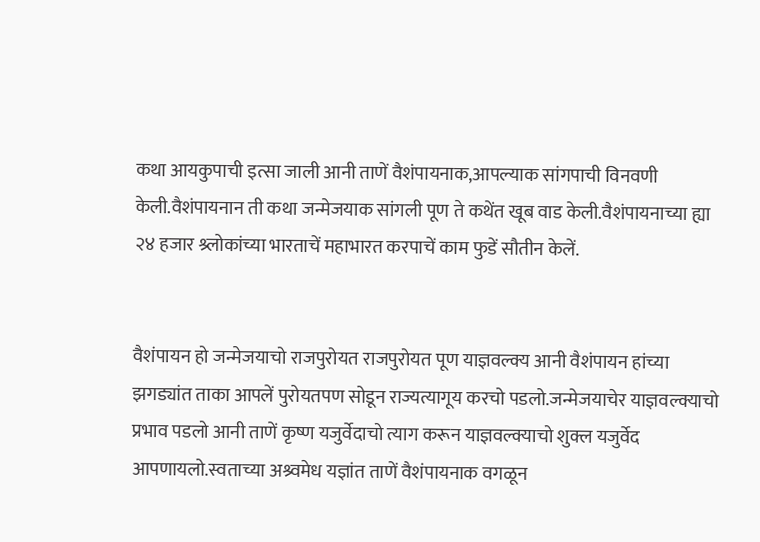कथा आयकुपाची इत्सा जाली आनी ताणें वैशंपायनाक,आपल्याक सांगपाची विनवणी केली.वैशंपायनान ती कथा जन्मेजयाक सांगली पूण ते कथेंत खूब वाड केली.वैशंपायनाच्या ह्या २४ हजार श्र्लोकांच्या भारताचें महाभारत करपाचें काम फुडें सौतीन केलें.


वैशंपायन हो जन्मेजयाचो राजपुरोयत राजपुरोयत पूण याज्ञवल्क्य आनी वैशंपायन हांच्या झगड्यांत ताका आपलें पुरोयतपण सोडून राज्यत्यागूय करचो पडलो.जन्मेजयाचेर याज्ञवल्क्याचो प्रभाव पडलो आनी ताणें कृष्ण यजुर्वेदाचो त्याग करून याज्ञवल्क्याचो शुक्ल यजुर्वेद आपणायलो.स्वताच्या अश्र्वमेध यज्ञांत ताणें वैशंपायनाक वगळून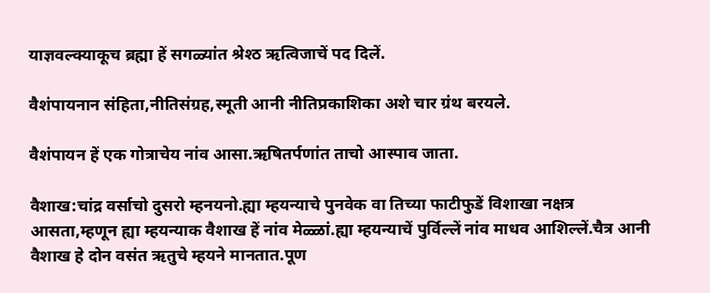याज्ञवल्क्याकूच ब्रह्मा हें सगळ्यांत श्रेश्ठ ऋत्विजाचें पद दिलें.

वैशंपायनान संहिता,नीतिसंग्रह,स्मूती आनी नीतिप्रकाशिका अशे चार ग्रंथ बरयले.

वैशंपायन हें एक गोत्राचेय नांव आसा.ऋषितर्पणांत ताचो आस्पाव जाता.

वैशाख:चांद्र वर्साचो दुसरो म्हनयनो.ह्या म्हयन्याचे पुनवेक वा तिच्या फाटीफुडें विशाखा नक्षत्र आसता,म्हणून ह्या म्हयन्याक वैशाख हें नांव मेळ्ळां.ह्या म्हयन्याचें पुर्विल्लें नांव माधव आशिल्लें.चैत्र आनी वैशाख हे दोन वसंत ऋतुचे म्हयने मानतात.पूण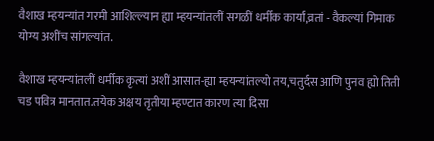वैशाख म्हयन्यांत गरमी आशिल्ल्यान ह्या म्हयन्यांतलीं सगळीं धर्मीक कार्यां,व्रतां - वैकल्यां गिमाक योग्य अशींच सांगल्यांत.

वैशाख म्हयन्यांतलीं धर्मीक कृत्यां अशीं आसात-ह्या म्हयन्यांतल्यो तय,चतुर्दस आणि पुनव ह्यो तिती चड पवित्र मानतात.तयेक अक्षय तृतीया म्हण्टात कारण त्या दिसा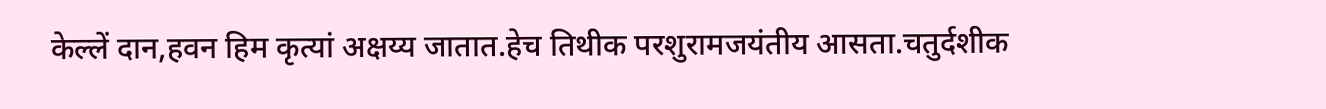केल्लें दान,हवन हिम कृत्यां अक्षय्य जातात.हेच तिथीक परशुरामजयंतीय आसता.चतुर्दशीक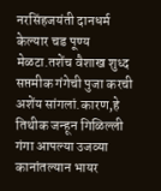नरसिंहजयंती दानधर्म केल्यार चड पूण्य मेळटा.तशेंच वैशाख शुध्द सप्तमीक गंगेची पुजा करची अशेंय सांगलां.कारण,हे तिथीक जन्हून गिळिल्ली गंगा आपल्या उजव्या कानांतल्यान भायर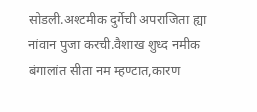सोडली.अश्टमीक दुर्गेची अपराजिता ह्या नांवान पुजा करची.वैशाख शुध्द नमीक बंगालांत सीता नम म्हण्टात,कारण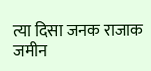त्या दिसा जनक राजाक जमीन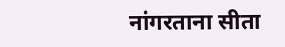नांगरताना सीता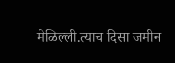मेळिल्ली.त्याच दिसा जमीन